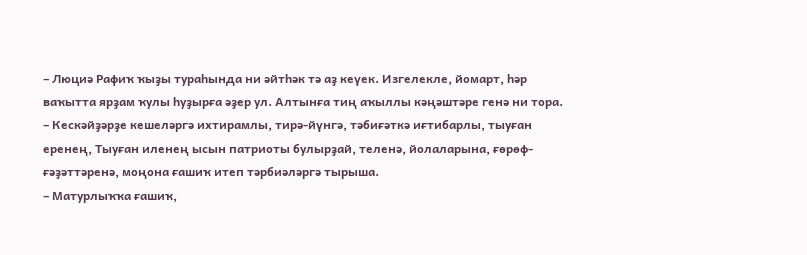– Люциә Рафиҡ ҡыҙы тураһында ни әйтһәк тә аҙ кеүек. Изгелекле, йомарт, һәр ваҡытта ярҙам ҡулы һуҙырға әҙер ул. Алтынға тиң аҡыллы кәңәштәре генә ни тора.
– Кескәйҙәрҙе кешеләргә ихтирамлы, тирә-йүнгә, тәбиғәткә иғтибарлы, тыуған еренең, Тыуған иленең ысын патриоты булырҙай, теленә, йолаларына, ғөрөф-ғәҙәттәренә, моңона ғашиҡ итеп тәрбиәләргә тырыша.
– Матурлыҡҡа ғашиҡ,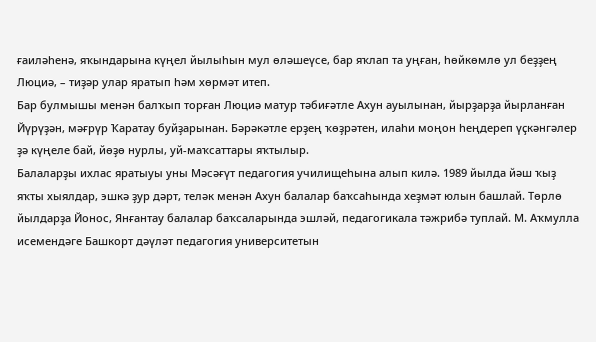ғаиләһенә, яҡындарына күңел йылыһын мул өләшеүсе, бар яҡлап та уңған, һөйкөмлө ул беҙҙең Люциә, – тиҙәр улар яратып һәм хөрмәт итеп.
Бар булмышы менән балҡып торған Люциә матур тәбиғәтле Ахун ауылынан, йырҙарҙа йырланған Йүрүҙән, мәғрүр Ҡаратау буйҙарынан. Бәрәкәтле ерҙең ҡөҙрәтен, илаһи моңон һеңдереп үҫкәнгәлер ҙә күңеле бай, йөҙө нурлы, уй-маҡсаттары яҡтылыр.
Балаларҙы ихлас яратыуы уны Мәсәғүт педагогия училищеһына алып килә. 1989 йылда йәш ҡыҙ яҡты хыялдар, эшкә ҙур дәрт, теләк менән Ахун балалар баҡсаһында хеҙмәт юлын башлай. Төрлө йылдарҙа Йонос, Янғантау балалар баҡсаларында эшләй, педагогикала тәжрибә туплай. М. Аҡмулла исемендәге Башкорт дәүләт педагогия университетын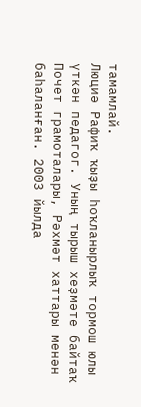тамамлай.
Люциә Рафиҡ ҡыҙы һоҡланырлыҡ тормош юлы үткән педагог. Уның тырыш хеҙмәте байтаҡ Почет грамоталары, Рәхмәт хаттары менән баһаланған. 2003 йылда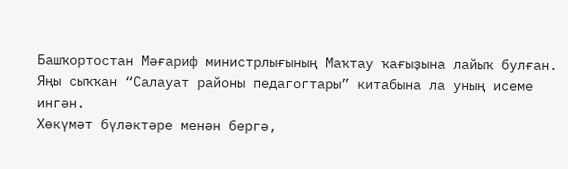Башҡортостан Мәғариф министрлығының Маҡтау ҡағыҙына лайыҡ булған. Яңы сыҡҡан “Салауат районы педагогтары” китабына ла уның исеме ингән.
Хөкүмәт бүләктәре менән бергә,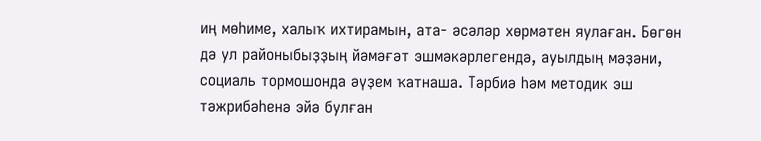иң мөһиме, халыҡ ихтирамын, ата- әсәләр хөрмәтен яулаған. Бөгөн дә ул районыбыҙҙың йәмәғәт эшмәкәрлегендә, ауылдың мәҙәни, социаль тормошонда әүҙем ҡатнаша. Тәрбиә һәм методик эш тәжрибәһенә эйә булған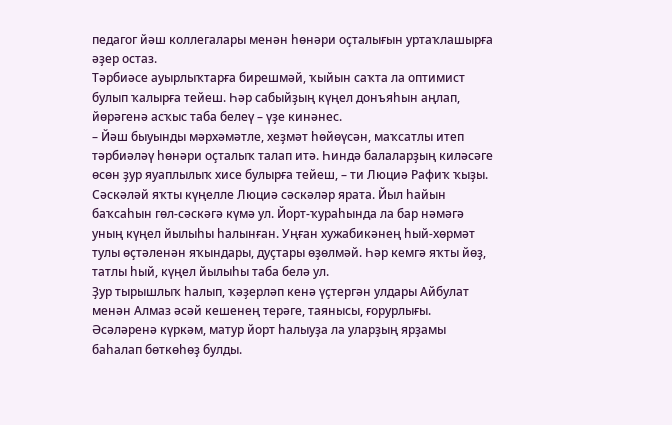педагог йәш коллегалары менән һөнәри оҫталығын уртаҡлашырға әҙер остаз.
Тәрбиәсе ауырлыҡтарға бирешмәй, ҡыйын саҡта ла оптимист булып ҡалырға тейеш. Һәр сабыйҙың күңел донъяһын аңлап, йөрәгенә асҡыс таба белеү – үҙе кинәнес.
– Йәш быуынды мәрхәмәтле, хеҙмәт һөйөүсән, маҡсатлы итеп тәрбиәләү һөнәри оҫталыҡ талап итә. Һиндә балаларҙың киләсәге өсөн ҙур яуаплылыҡ хисе булырға тейеш, – ти Люциә Рафиҡ ҡыҙы.
Сәскәләй яҡты күңелле Люциә сәскәләр ярата. Йыл һайын баҡсаһын гөл-сәскәгә күмә ул. Йорт-ҡураһында ла бар нәмәгә уның күңел йылыһы һалынған. Уңған хужабикәнең һый-хөрмәт тулы өҫтәленән яҡындары, дуҫтары өҙөлмәй. Һәр кемгә яҡты йөҙ, татлы һый, күңел йылыһы таба белә ул.
Ҙур тырышлыҡ һалып, ҡәҙерләп кенә үҫтергән улдары Айбулат менән Алмаз әсәй кешенең терәге, таянысы, ғорурлығы. Әсәләренә күркәм, матур йорт һалыуҙа ла уларҙың ярҙамы баһалап бөткөһөҙ булды.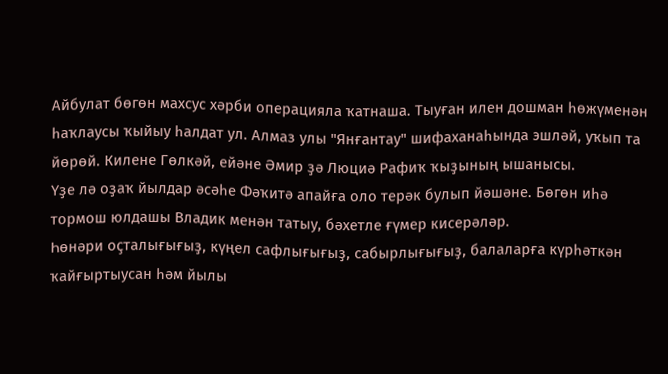Айбулат бөгөн махсус хәрби операцияла ҡатнаша. Тыуған илен дошман һөжүменән һаҡлаусы ҡыйыу һалдат ул. Алмаз улы "Янғантау" шифаханаһында эшләй, уҡып та йөрөй. Килене Гөлкәй, ейәне Әмир ҙә Люциә Рафиҡ ҡыҙының ышанысы.
Үҙе лә оҙаҡ йылдар әсәһе Фәҡитә апайға оло терәк булып йәшәне. Бөгөн иһә тормош юлдашы Владик менән татыу, бәхетле ғүмер кисерәләр.
Һөнәри оҫталығығыҙ, күңел сафлығығыҙ, сабырлығығыҙ, балаларға күрһәткән ҡайғыртыусан һәм йылы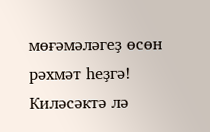мөғәмәләгеҙ өсөн рәхмәт һеҙгә! Киләсәктә лә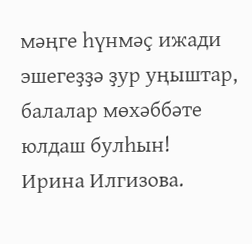мәңге һүнмәҫ ижади эшегеҙҙә ҙур уңыштар, балалар мөхәббәте юлдаш булһын!
Ирина Илгизова.